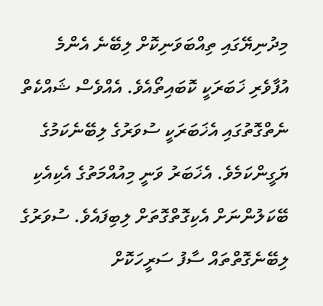މިދުނިޔޭގައި ތިއްބަވަނިކޮށް ލިބޭނެ އެންމެ އުފާވެރި ޚަބަރަކީ ކޮބައިތޯއެވެ. އެއްވެސް ޝައްކެތް ނެތްގޮތުގައި އެޚަބަރަކީ ސުވަރުގެ ލިބޭނެކަމުގެ ޔަގީންކަމެވެ. އެޚަބަރު ވަނީ މިއުއްމަތުގެ އެކިއެކި ބޭކަލުންނަށް އެކިގޮތްގޮތަށް ލިބިފައެވެ. ސުވަރުގެ ލިބޭނެގޮތްތައް ސާފު ސަރީހަކޮށް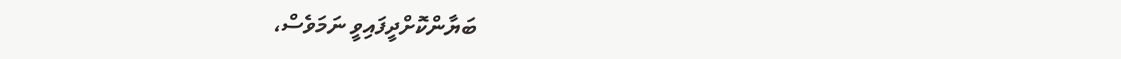ބަޔާންކޮށްދީފައިވީ ނަމަވެސް،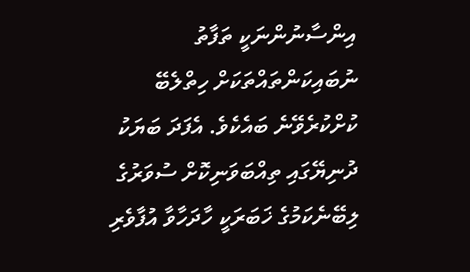އިންސާނުންނަކީ ތަފާތު ނުބައިކަންތައްތަކަށް ހިތްލެބޭ ކުށްކުރެވޭނެ ބައެކެވެ. އެފަދަ ބަޔަކު ދުނިޔޭގައި ތިއްބަވަނިކޮށް ސުވަރުގެ ލިބޭނެކަމުގެ ޚަބަރަކީ ހާދަހާވާ އުފާވެރި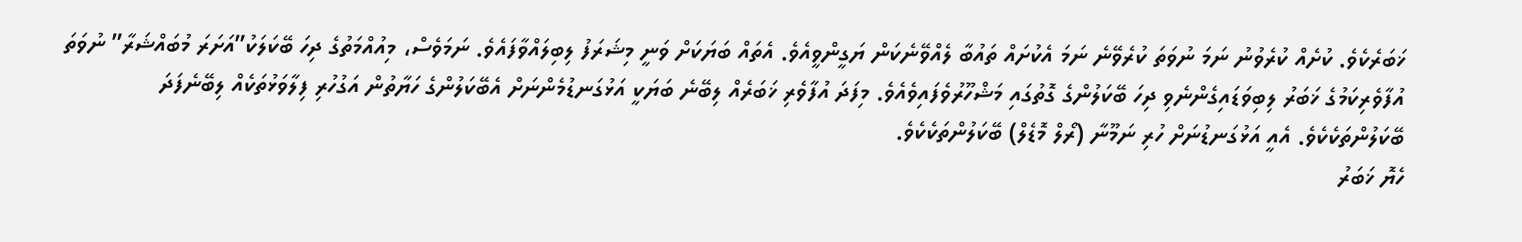ޚަބަރެކެވެ. ކުށެއް ކުރެވުނު ނަމަ ނުވަތަ ކުރެވޭނެ ނަމަ އެކުށައް ތައުބާ ލެއްވޭނެކަން ޔަގީންވީއެވެ. އެތައް ބަޔަކަށް ވަނީ މިޝަރަފު ލިބިލައްވާފައެވެ. ނަމަވެސް، މިއުއްމަތުގެ ދިހަ ބޭކަލަކު”އަށަރަ މުބައްޝަރާ” ނުވަތަ އުފާވެރިކަމުގެ ޚަބަރު ލިބިވަޑައިގެންނެވި ދިހަ ބޭކަލުންގެ ގޮތުގައި މަޝްހޫރުވެފައިވެއެވެ. މިފަދަ އުފާވެރި ޚަބަރެއް ލިބޭނެ ބަޔަކީ އަޅުގަނޑުމެންނަށް އެބޭކަލުންގެ ހަޔާތުން އަގުހުރި ފިލާވަޅުތަކެއް ލިބޭނެފަދަ ބޭކަލުންތަކެކެވެ. އެއީ އަޅުގަނޑުނަށް ހުރި ނަމޫނާ (ރޯލް މޮޑެލް) ބޭކަލުންތަކެކެވެ.
ހެޔޮ ޚަބަރު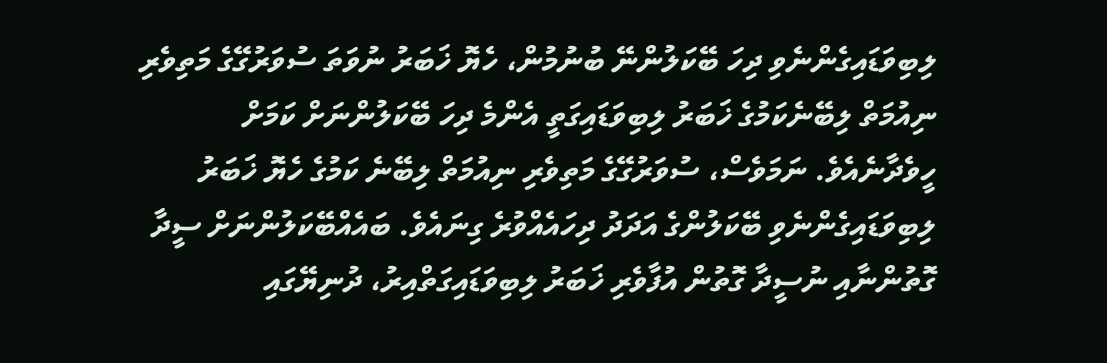ލިބިވަޑައިގެންނެވި ދިހަ ބޭކަލުންނޭ ބުނުމުން، ހެޔޮ ޚަބަރު ނުވަތަ ސުވަރުގޭގެ މަތިވެރި ނިއުމަތް ލިބޭނެކަމުގެ ޚަބަރު ލިބިވަޑައިގަތީ އެންމެ ދިހަ ބޭކަލުންނަށް ކަމަށް ހީވެދާނެއެވެ. ނަމަވެސް، ސުވަރުގޭގެ މަތިވެރި ނިއުމަތް ލިބޭނެ ކަމުގެ ހެޔޮ ޚަބަރު ލިބިވަޑައިގެންނެވި ބޭކަލުންގެ އަދަދު ދިހައެއްވުރެ ގިނައެވެ. ބައެއްބޭކަލުންނަށް ސީދާ ގޮތުންނާއި ނުސީދާ ގޮތުން އުފާވެރި ޚަބަރު ލިބިވަޑައިގަތްއިރު، ދުނިޔޭގައި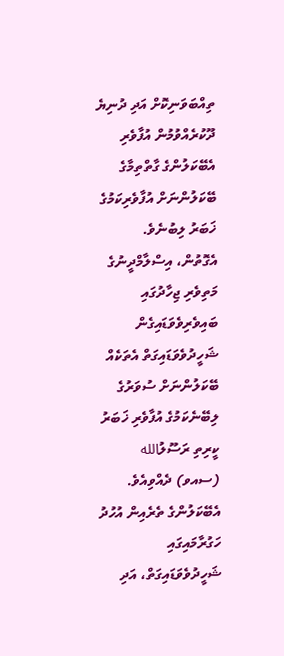ތިއްބަވަނިކޮށް އަދި ދުނިޔެ ދޫކުރެއްވުމުން އުފާވެރި އެބޭކަލުންގެ ގާތްތިމާގެ ބޭކަލުންނަށް އުފާވެރިކަމުގެ ޚަބަރު ލިބުނެވެ.
އެގޮތުން، އިސްލާމްދީނުގެ މަތިވެރި ޖިހާދުގައި ބައިވެރިވެވަޑައިގެން ޝަހީދުވެވަޑައިގަތް އެތަކެއް ބޭކަލުންނަށް ސުވަރުގެ ލިބޭނެކަމުގެ އުފާވެރި ޚަބަރު ކީރިތި ރަސޫލުالله (ސއވ) ދެއްވިއެވެ. އެބޭކަލުންގެ ތެރެއިން އުހުދު ހަގުރާމައިގައި ޝަހީދުވެވަޑައިގަތް، އަދި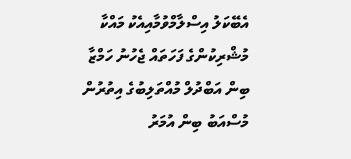އެބޭކަލު އިސްލާމްވުމާއިއެކު މައްކާ މުޝްރިކުންގެ ފަހަތައް ޖެހުނު ހަމްޒާ ބިން އަބްދުލް މުއްތަލިބުގެ އިތުރުން މުސްއަބު ބިން އުމަރު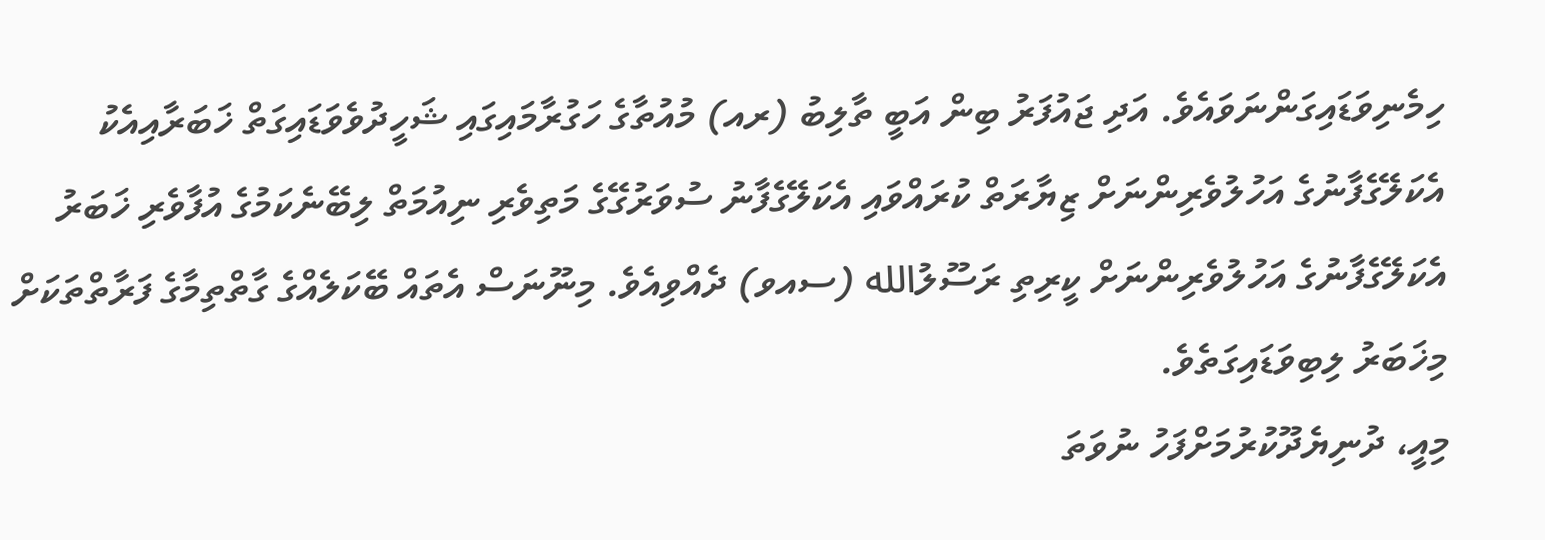ހިމެނިވަޑައިގަންނަވައެވެ. އަދި ޖައުފަރު ބިން އަބީ ތާލިބު (ރއ) މުއުތާގެ ހަގުރާމައިގައި ޝަހީދުވެވަޑައިގަތް ޚަބަރާއިއެކު އެކަލޭގެފާނުގެ އަހުލުވެރިންނަށް ޒިޔާރަތް ކުރައްވައި އެކަލޭގެފާނު ސުވަރުގޭގެ މަތިވެރި ނިއުމަތް ލިބޭނެކަމުގެ އުފާވެރި ޚަބަރު އެކަލޭގެފާނުގެ އަހުލުވެރިންނަށް ކީރިތި ރަސޫލުالله (ސއވ) ދެއްވިއެވެ. މިނޫނަސް އެތައް ބޭކަލެއްގެ ގާތްތިމާގެ ފަރާތްތަކަށް މިޚަބަރު ލިބިވަޑައިގަތެވެ.
މިއީ، ދުނިޔެދޫކުރުމަށްފަހު ނުވަތަ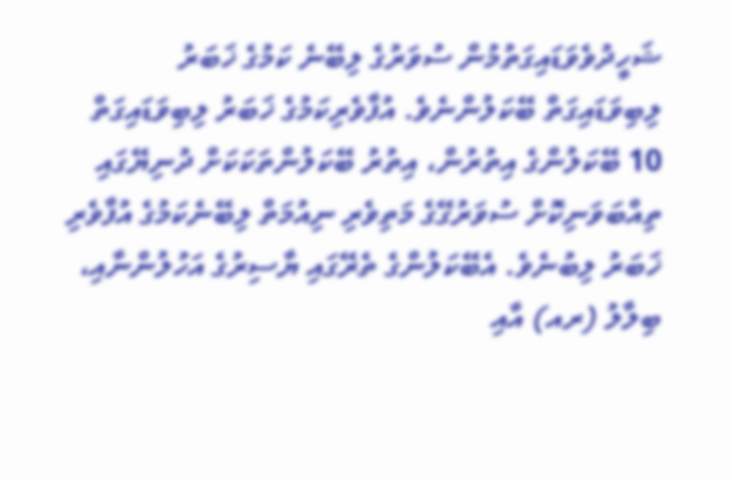ޝަހީދުވެވަޑައިގަތުމުން ސުވަރުގެ ލިބޭނެ ކަމުގެ ޚަބަރު ލިބިވަޑައިގަތް ބޭކަލުންނެވެ. އުފާވެރިކަމުގެ ޚަބަރު ލިބިވަޑައިގަތް 10 ބޭކަލުންގެ އިތުރުން، އިތުރު ބޭކަލުންތަކަކަށް ދުނިޔޭގައި ތިއްބަވަނިކޮށް ސުވަރުގޭގެ މަތިވެރި ނިއުމަތް ލިބޭނެކަމުގެ އުފާވެރި ޚަބަރު ލިބުނެވެ. އެބޭކަލުންގެ ތެރޭގައި ޔާސިރުގެ އަހުލުންނާއި، ބިލާލު (ރއ) އާއި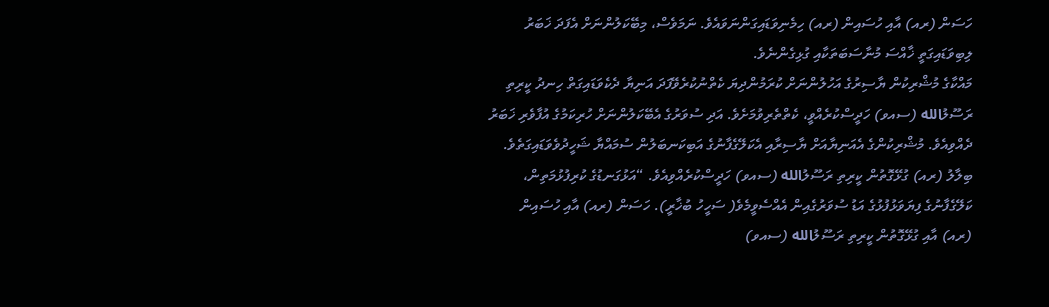ހަސަން (ރއ) އާއި ހުސައިން (ރއ) ހިމެނިވަޑައިގަންނަވައެވެ. ނަމަވެސް، މިބޭކަލުންނަށް އެފަދަ ޚަބަރު ލިބިވަޑައިގަތީ ޚާއްސަ މުނާސަބަތަކާއި ގުޅިގެންނެވެ.
މައްކާގެ މުޝްރިކުން ޔާސިރުގެ އަހުލުންނަށް ކުރަމުންދިޔަ ކެތްނުކުރެވޭފަދަ އަނިޔާ ދެކެވަޑައިގަތް ހިނދު ކީރިތި ރަސޫލުالله (ސއވ) ހަދީސްކުރެއްވީ، ކެތްތެރިވުމަށެވެ. އަދި ސުވަރުގެ އެބޭކަލުންނަށް ހުރިކަމުގެ އުފާވެރި ޚަބަރު ދެއްވިއެވެ. މުޝްރިކުންގެ އެއަނިޔާއަށް ޔާސިރާއި އެކަލޭގެފާނުގެ އަބިކަނބަލުން ސުމައްޔާ ޝަހީދުވެވަޑައިގަތެވެ.
ބިލާލު (ރއ) ގުޅޭގޮތުން ކީރިތި ރަސޫލުالله (ސއވ) ހަދީސްކުރެއްވިއެވެ. “އަޅުގަނޑުގެ ކުރިފުޅުމަތިން، ކަލޭގެފާނުގެ ފިޔަވަޅުފުޅުގެ އަޑު ސުވަރުގެއިން އެއްސެވީމެވެ( ސަހީހު ބުޚާރީ). ހަސަން (ރއ) އާއި ހުސައިން (ރއ) އާއި ގުޅޭގޮތުން ކީރިތި ރަސޫލުالله (ސއވ)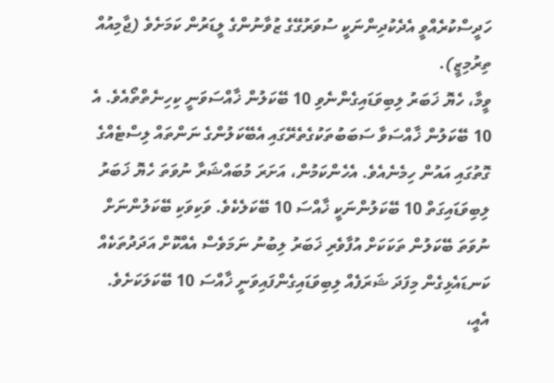ހަދީސްކުރެއްވީ އެދެކުދިންނަކީ ސުވަރުގޭގެ ޒުވާނުންގެ ލީޑަރުން ކަމަށެވެ (ޖާމިއުއް ތިރުމިޒީ).
ވީމާ، ހެޔޮ ޚަބަރު ލިބިވަޑައިގެންނެވި 10 ބޭކަލުން ޚާއްސަވަނީ ކިހިނެތްތޯއެވެ. އެ 10 ބޭކަލުން ޚާއްސަވާ ސަބަބުތަކުގެތެރޭގައި އެބޭކަލުންގެ ނަންތައް ލިސްޓެއްގެ ގޮތުގައި އައުން ހިމެނެއެވެ. އެހެންކަމުން، އަށަރަ މުބައްޝަރާ ނުވަތަ ހެޔޮ ޚަބަރު ލިބިވަޑައިގަތް 10 ބޭކަލުންނަކީ ޚާއްސަ 10 ބޭކަލެކެވެ. ވަކިވަކި ބޭކަލުންނަށް ނުވަތަ ބޭކަލުން ތަކަކަށް އުފާވެރި ޚަބަރު ލިބުނު ނަމަވެސް އެއްކޮށް އަދަދުތަކެއް ކަނޑައެޅިގެން މިފަދަ ޝަރަފެއް ލިބިވަޑައިގެންފައިވަނީ ޚާއްސަ 10 ބޭކަލަކަށެވެ. އެއީ،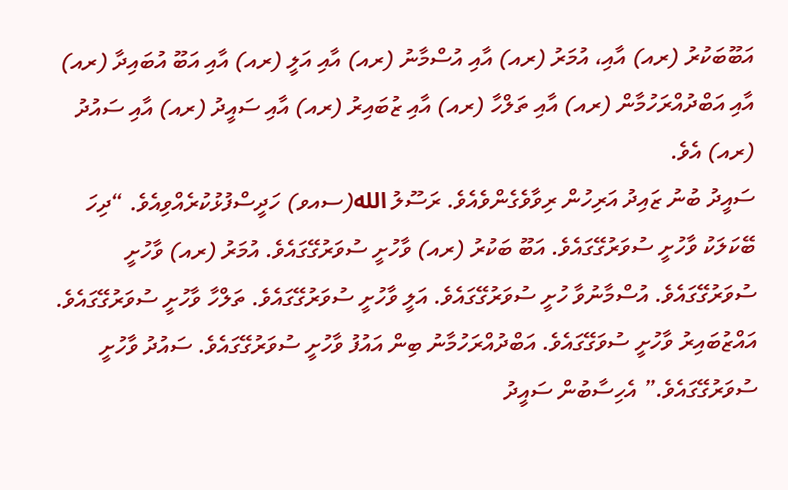އަބޫބަކުރު (ރއ) އާއި، އުމަރު (ރއ) އާއި އުސްމާނު (ރއ) އާއި އަލީ (ރއ) އާއި އަބޫ އުބައިދާ (ރއ) އާއި އަބްދުއްރަހުމާން (ރއ) އާއި ތަލްހާ (ރއ) އާއި ޒުބައިރު (ރއ) އާއި ސައީދު (ރއ) އާއި ސައުދު (ރއ) އެވެ.
ސައީދު ބުނު ޒައިދު އަރިހުން ރިވާވެގެންވެއެވެ. ރަސޫލު الله(ސއވ) ހަދީސްފުޅުކުރެއްވިއެވެ. “ދިހަ ބޭކަލަކު ވާހުށީ ސުވަރުގޭގައެވެ. އަބޫ ބަކުރު (ރއ) ވާހުށީ ސުވަރުގޭގައެވެ. އުމަރު (ރއ) ވާހުށީ ސުވަރުގޭގައެވެ. އުސްމާނުވާ ހުށީ ސުވަރުގޭގައެވެ. އަލީ ވާހުށީ ސުވަރުގޭގައެވެ. ތަލްހާ ވާހުށީ ސުވަރުގޭގައެވެ. އައްޒުބައިރު ވާހުށީ ސުވަގޭގައެވެ. އަބްދުއްރަހުމާނު ބިން އައުފު ވާހުށީ ސުވަރުގޭގައެވެ. ސައުދު ވާހުށީ ސުވަރުގޭގައެވެ.” އެހިސާބުން ސައީދު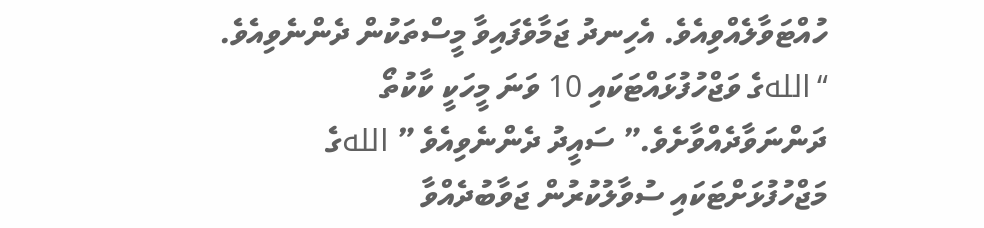ހުއްޓަވާލެއްވިއެވެ. އެހިނދު ޖަމާވެފައިވާ މީސްތަކުން ދެންނެވިއެވެ. “اللهގެ ވަޖްހުފުޅައްޓަކައި 10 ވަނަ މީހަކީ ކާކުތޯ ދަންނަވާދެއްވާށެވެ.” ސައީދު ދެންނެވިއެވެ ” اللهގެ މަޖްހުފުޅަށްޓަކައި ސުވާލުކުރުން ޖަވާބުދެއްވާ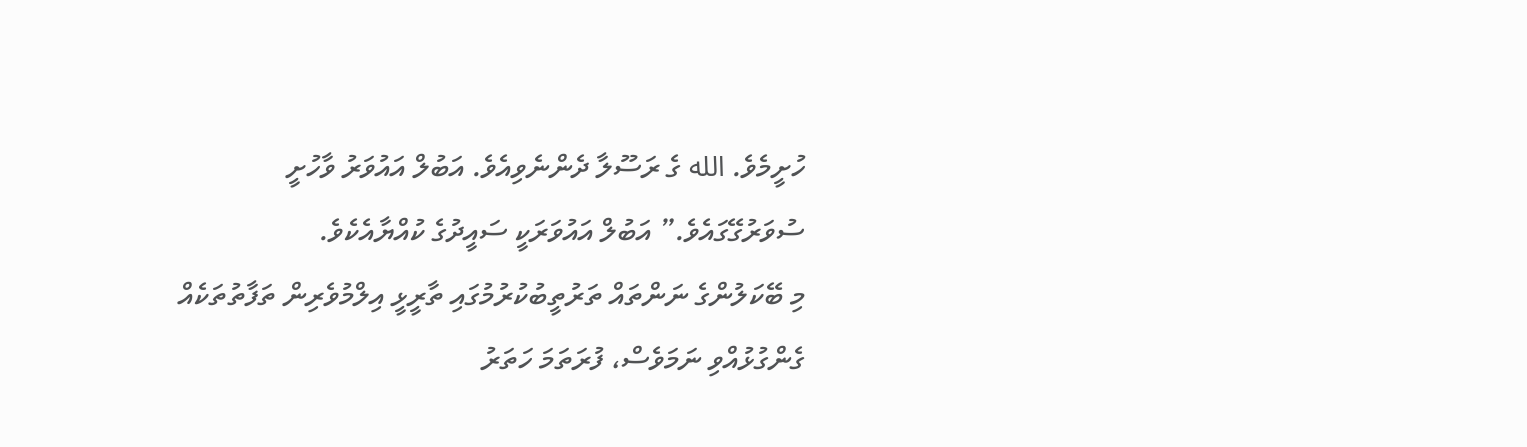ހުށީމެވެ. الله ގެ ރަސޫލާ ދެންނެވިއެވެ. އަބުލް އައުވަރު ވާހުށީ ސުވަރުގޭގައެވެ.” އަބުލް އައުވަރަކީ ސައީދުގެ ކުއްޔާއެކެވެ.
މި ބޭކަލުންގެ ނަންތައް ތަރުތީބުކުރުމުގައި ތާރީޅީ އިލްމުވެރިން ތަފާތުތަކެއް ގެންގުޅުއްވި ނަމަވެސް، ފުރަތަމަ ހަތަރު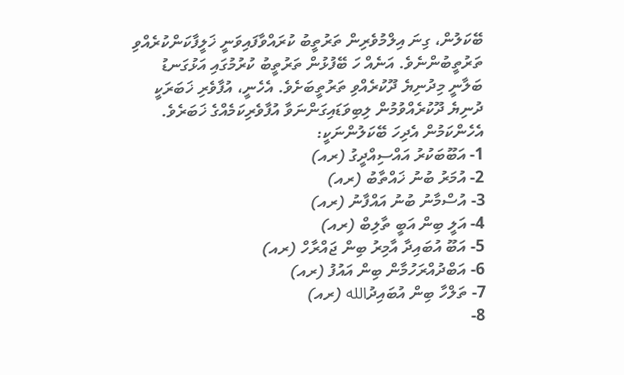ބޭކަލުން، ގިނަ އިލްމުވެރިން ތަރުތީބު ކުރައްވާފައިވަނީ ޚަލީފާކަންކުރެއްވި ތަރުތީބުންނެވެ. އަނެއް ހަ ބޭފުޅުން ތަރުތީބު ކުރުމުގައި އަޅުގަނޑު ބަލާނީ މިދުނިޔެ ދޫކުރެއްވި ތަރުތީބަށެވެ. އެހެނީ، އުފާވެރި ޚަބަރަކީ ދުނިޔެ ދޫކުރެއްވުމުން ލިބިވަޑައިގަންނަވާ އުފާވެރިކަމެއްގެ ޚަބަރެވެ. އެހެންކަމުން އެދިހަ ބޭކަލުންނަކީ:
1- އަބޫބަކުރު އައްސިއްދީގު (ރއ)
2- އުމަރު ބުނު ޚައްތާބު (ރއ)
3- އުސްމާނު ބުނު އައްފާނު (ރއ)
4- އަލީ ބިން އަބީ ތާލިބް (ރއ)
5- އަބޫ އުބައިދާ އާމިރު ބިން ޖައްރާހް (ރއ)
6- އަބްދުއްރަހުމާން ބިން އައުފު (ރއ)
7- ތަލްހާ ބިން އުބައިދުالله (ރއ)
8-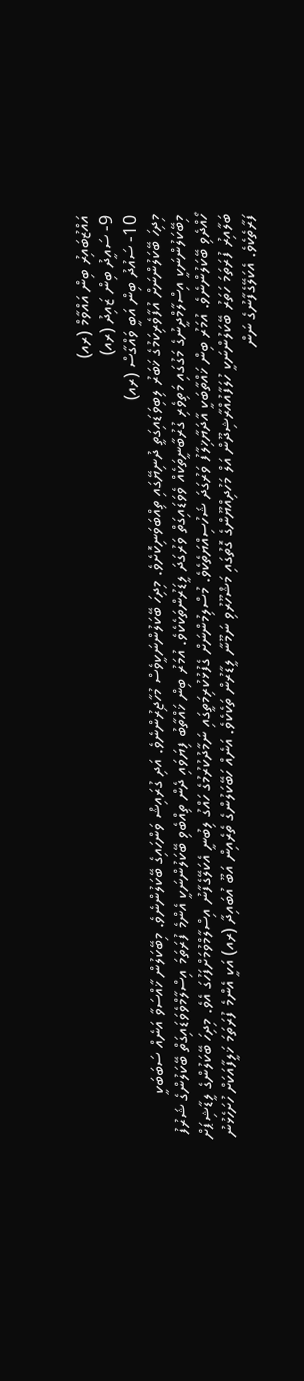އައްޒުބައިރު ބިން އައްވާމް (ރއ)
9- ސައީދު ބިން ޒައިދު (ރއ)
10- ސައުދު ބިން އަބީ ވައްގާސް (ރއ)
މިދިހަ ބޭކަލުންނަށް އުފާވެރިކަމުގެ ޚަބަރު ލިބިވަޑައިގަތީ ދުނިޔޭގައި ތިއްބަވަނިކޮށެވެ. މިދިހަ ބޭކަލުންނަކީވެސް މުހާޖިރުންނެވެ. އަދި ގުރައިޝް ވަންހައިގެ ބޭކަލުންނެވެ. މިބޭކަލުން ޚާއްސަވާ އަނެއް ސަބަބަކީ މިބޭކަލުންނަކީ އިސްލާމްދީނުގެ މަގުގައި މަތިވެރި ގުރުބާނީތަކެއް ވެވަޑައިގަތް ވަރުގަދަ ލީޑަރުންތަކެކެވެ. އުމަރު ބިން ޚައްތާބު ފިޔަވައި ދެން ތިއްބެވި ބޭކަލުންނަކީ އެންމެ ފުރަތަމަ އިސްލާމްވެވަޑައިގަތް ބޭކަލުންގެ ޝަރުފު ހޯއްދެވި ބޭކަލުންނެވެ. އުމަރު ބިން ޚައްތާބަކީ އާދަޔާޚިލާފު ވަރުގަދަ ޝަހުސިއްޔަތެކެވެ. މުސްލިމުންނަށް ގެފުޅުކުރިމަތީގައި ނަމާދުކުރުމުގެ ހައްގު ލިބުނީ އެކަލޭގެފާނު އިސްލާމްވުމަށްފަހުގަ އެވެ. މިދިހަ ބޭކަލުންގެ ލީޑާޝިޕަށް ބަލާއިރު ފުރަތަމަ ހަތަރު ބޭކަލުންނަކީ ހުލަފާއުއްރާޝިދޫން އަލް މަހުދިއްޔޫންގެ ގޮތުގައި މަޝްހޫރުވި ނަމޫނާ ލީޑާރުން ތަކެކެވެ. އަނެއް ހަބޭކަލުންގެ ތެރެއިން އަބޫ އުބައިދާ (ރއ) އަކީ އެންމެ ފުރަތަމަ ޚަލީފާއަކަށް ހުށަހެޅުނު ފަރާތެކެވެ. އެކަލޭގެފާނުގެ ނަން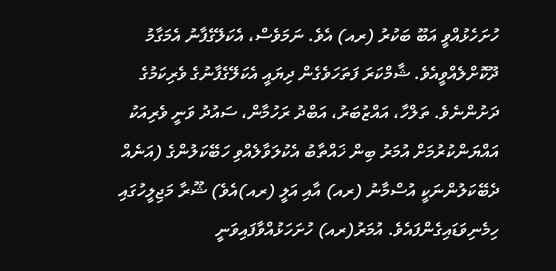ހުށަހެޅުއްވީ އަބޫ ބަކުރު (ރއ) އެވެ. ނަމަވެސް، އެކަލޭގެފާނު އެމަގާމު ދޫކޮށްލެއްވީއެވެ. ޝާމްކަރަ ފަތަހަވެގެން ދިޔައީ އެކަލޭގެފާނުގެ ވެރިކަމުގެ ދަށުންނެވެ. ތަލްހާ، އައްޒުބަރު، އަބްދު ރަހުމާން، ސައުދު ވަނީ ވެރިއަކު އައްޔަންކުރުމަށް އުމަރު ބިން ޚައްތާބު އެކުލަވާލެއްވި ހަބޭކަލުންގެ (އަނެއް ދެބޭކަލުންނަކީ އުސްމާނު (ރއ) އާއި އަލީ (ރއ)އެވެ) ޝޫރާ މަޖިލީހުގައި ހިމެނިވަޑައިގެންފައެވެ. އުމަރު(ރއ) ހުށަހަޅުއްވާފައިވަނީ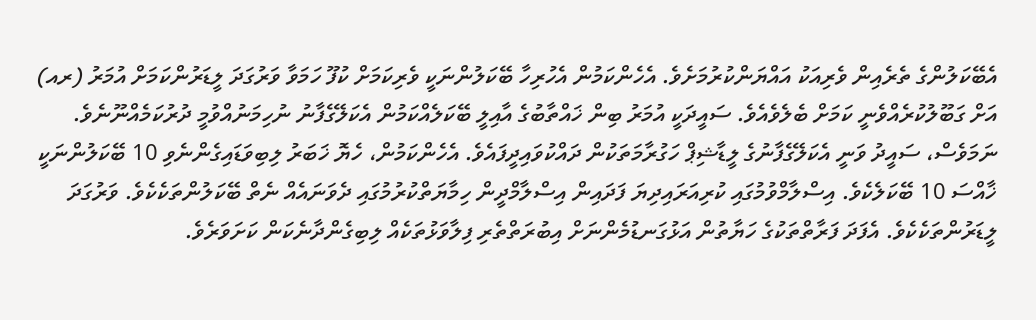އެބޭކަލުންގެ ތެރެއިން ވެރިއަކު އައްޔަންކުރުމަށެވެ. އެހެންކަމުން އެހުރިހާ ބޭކަލުންނަކީ ވެރިކަމަށް ކުފޫ ހަމަވާ ވަރުގަދަ ލީޑަރުންކަމަށް އުމަރު (ރއ) އަށް ގަބޫލުކުރެއްވެނީ ކަމަށް ބެލެވެއެވެ. ސައީދަކީ އުމަރު ބިން ޚައްތާބުގެ އާއިލީ ބޭކަލެއްކަމުން އެކަލޭގެފާނު ނުހިމަނުއްވުމީ ދުރުކަމެއްނޫނެވެ. ނަމަވެސް، ސައީދު ވަނީ އެކަލޭގެފާނުގެ ލީޑާޝިޕް ހަގުރާމަތަކުން ދައްކުވައިދީފައެވެ. އެހެންކަމުން، ހެޔޮ ޚަބަރު ލިބިވަޑައިގެންނެވި 10 ބޭކަލުންނަކީ ޚާއްސަ 10 ބޭކަލެކެވެ. އިސްލާމްވުމުގައި ކުރިއަރައިދިޔަ ފަދައިން އިސްލާމްދީން ހިމާޔަތްކުރުމުގައި ދެވަނައެއް ނެތް ބޭކަލުންތަކެކެވެ. ވަރުގަދަ ލީޑަރުންތަކެކެވެ. އެފަދަ ފަރާތްތަކުގެ ހަޔާތުން އަޅުގަނޑުމެންނަށް އިބުރަތްތެރި ފިލާވަޅުތަކެއް ލިބިގެންދާނެކަން ކަށަވަރެވެ.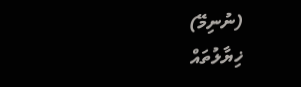(ނުނިމޭ)
ޚިޔާލުތައް